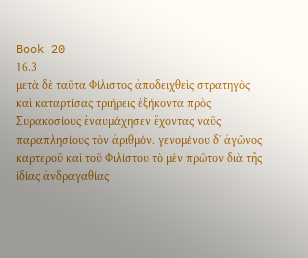Book 20
16.3
μετὰ δὲ ταῦτα Φίλιστος ἀποδειχθεὶς στρατηγὸς καὶ καταρτίσας τριήρεις ἑξήκοντα πρὸς Συρακοσίους ἐναυμάχησεν ἔχοντας ναῦς παραπλησίους τὸν ἀριθμόν. γενομένου δʼ ἀγῶνος καρτεροῦ καὶ τοῦ Φιλίστου τὸ μὲν πρῶτον διὰ τῆς ἰδίας ἀνδραγαθίας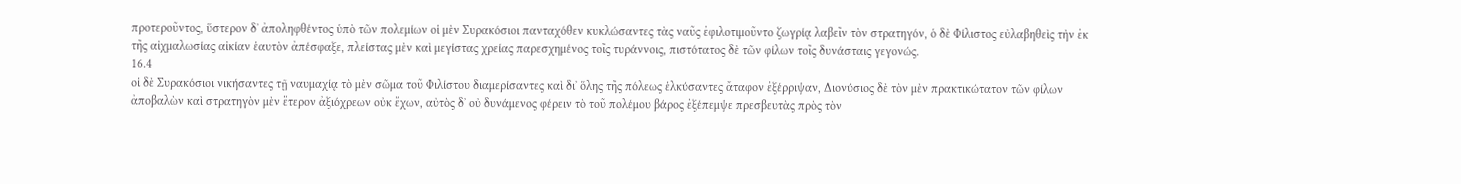προτεροῦντος, ὕστερον δʼ ἀποληφθέντος ὑπὸ τῶν πολεμίων οἱ μὲν Συρακόσιοι πανταχόθεν κυκλώσαντες τὰς ναῦς ἐφιλοτιμοῦντο ζωγρίᾳ λαβεῖν τὸν στρατηγόν, ὁ δὲ Φίλιστος εὐλαβηθεὶς τὴν ἐκ τῆς αἰχμαλωσίας αἰκίαν ἑαυτὸν ἀπέσφαξε, πλείστας μὲν καὶ μεγίστας χρείας παρεσχημένος τοῖς τυράννοις, πιστότατος δὲ τῶν φίλων τοῖς δυνάσταις γεγονώς.
16.4
οἱ δὲ Συρακόσιοι νικήσαντες τῇ ναυμαχίᾳ τὸ μὲν σῶμα τοῦ Φιλίστου διαμερίσαντες καὶ διʼ ὅλης τῆς πόλεως ἑλκύσαντες ἄταφον ἐξέρριψαν, Διονύσιος δὲ τὸν μὲν πρακτικώτατον τῶν φίλων ἀποβαλὼν καὶ στρατηγὸν μὲν ἕτερον ἀξιόχρεων οὐκ ἔχων, αὐτὸς δʼ οὐ δυνάμενος φέρειν τὸ τοῦ πολέμου βάρος ἐξέπεμψε πρεσβευτὰς πρὸς τὸν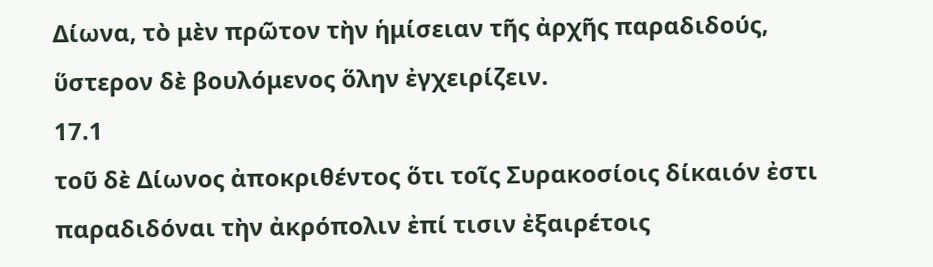Δίωνα, τὸ μὲν πρῶτον τὴν ἡμίσειαν τῆς ἀρχῆς παραδιδούς, ὕστερον δὲ βουλόμενος ὅλην ἐγχειρίζειν.
17.1
τοῦ δὲ Δίωνος ἀποκριθέντος ὅτι τοῖς Συρακοσίοις δίκαιόν ἐστι παραδιδόναι τὴν ἀκρόπολιν ἐπί τισιν ἐξαιρέτοις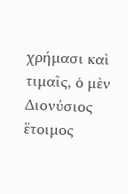χρήμασι καὶ τιμαῖς, ὁ μὲν Διονύσιος ἕτοιμος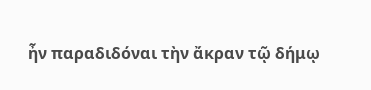ἦν παραδιδόναι τὴν ἄκραν τῷ δήμῳ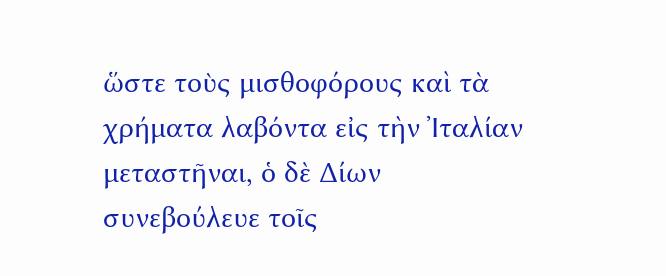ὥστε τοὺς μισθοφόρους καὶ τὰ χρήματα λαβόντα εἰς τὴν Ἰταλίαν μεταστῆναι, ὁ δὲ Δίων συνεβούλευε τοῖς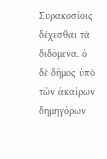Συρακοσίοις δέχεσθαι τὰ διδόμενα. ὁ δὲ δῆμος ὑπὸ τῶν ἀκαίρων δημηγόρων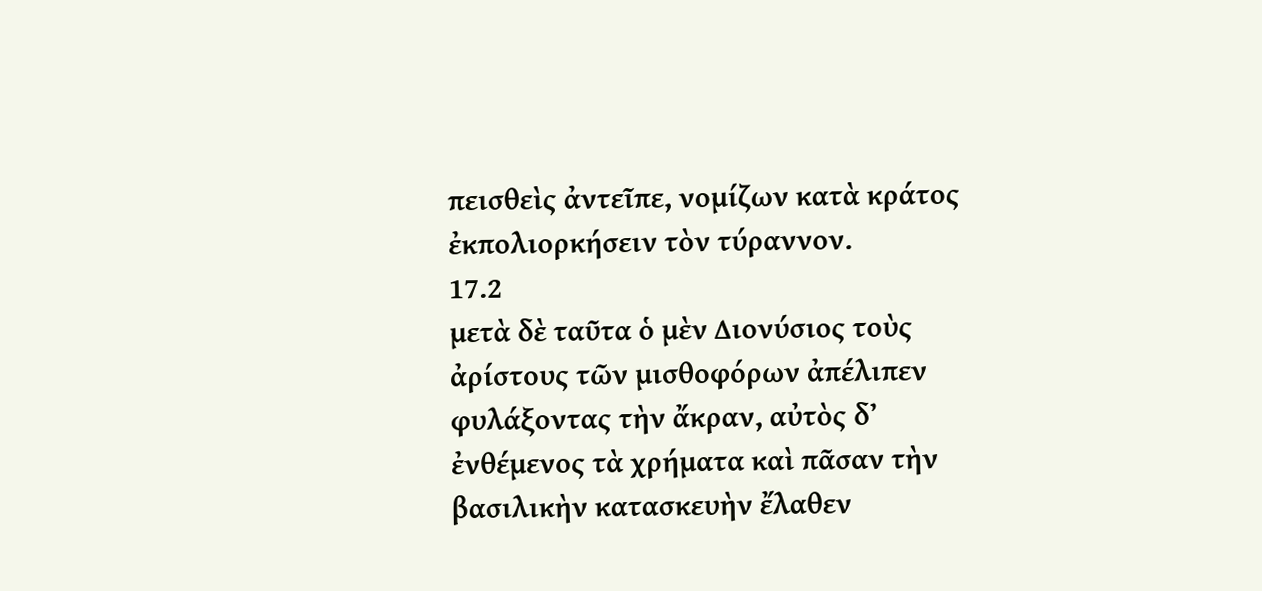πεισθεὶς ἀντεῖπε, νομίζων κατὰ κράτος ἐκπολιορκήσειν τὸν τύραννον.
17.2
μετὰ δὲ ταῦτα ὁ μὲν Διονύσιος τοὺς ἀρίστους τῶν μισθοφόρων ἀπέλιπεν φυλάξοντας τὴν ἄκραν, αὐτὸς δʼ ἐνθέμενος τὰ χρήματα καὶ πᾶσαν τὴν βασιλικὴν κατασκευὴν ἔλαθεν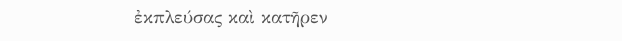ἐκπλεύσας καὶ κατῆρεν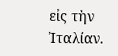εἰς τὴν Ἰταλίαν.